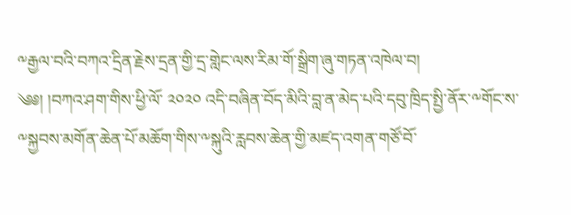༸རྒྱལ་བའི་བཀའ་དྲིན་རྗེས་དྲན་གྱི་དྲ་གླེང་ལས་རིམ་གོ་སྒྲིག་ཞུ་གཏན་འཁེལ་བ།
༄༅། །བཀའ་ཤག་གིས་ཕྱི་ལོ་ ༢༠༢༠ འདི་བཞིན་བོད་མིའི་བླ་ན་མེད་པའི་དབུ་ཁྲིད་སྤྱི་ནོར་༸གོང་ས་༸སྐྱབས་མགོན་ཆེན་པོ་མཆོག་གིས་༸སྐུའི་རླབས་ཆེན་གྱི་མཛད་འགན་གཙོ་བོ་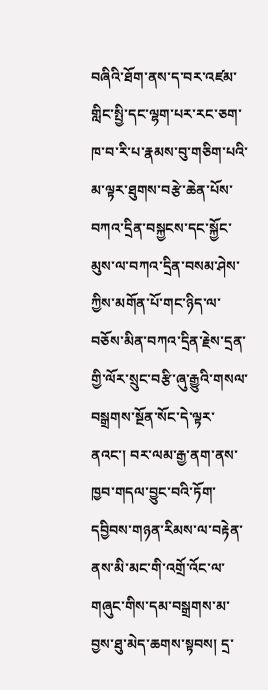བཞིའི་ཐོག་ནས་ད་བར་འཛམ་གླིང་སྤྱི་དང་ལྷག་པར་རང་ཅག་ཁ་བ་རི་པ་རྣམས་བུ་གཅིག་པའི་མ་ལྟར་ཐུགས་བརྩེ་ཆེན་པོས་བཀའ་དྲིན་བསྐྱངས་དང་སྐྱོང་མུས་ལ་བཀའ་དྲིན་བསམ་ཤེས་ཀྱིས་མགོན་པོ་གང་ཉིད་ལ་བཅོས་མིན་བཀའ་དྲིན་རྗེས་དྲན་གྱི་ལོར་སྲུང་བརྩི་ཞུ་རྒྱུའི་གསལ་བསྒྲགས་སྔོན་སོང་དེ་ལྟར་ནའང་། བར་ལམ་རྒྱ་ནག་ནས་ཁྱབ་གདལ་བྱུང་བའི་ཏོག་དབྱིབས་གཉན་རིམས་ལ་བརྟེན་ནས་མི་མང་གི་འགྲོ་འོང་ལ་གཞུང་གིས་དམ་བསྒྲགས་མ་བྱས་ཐུ་མེད་ཆགས་སྟབས། དྲ་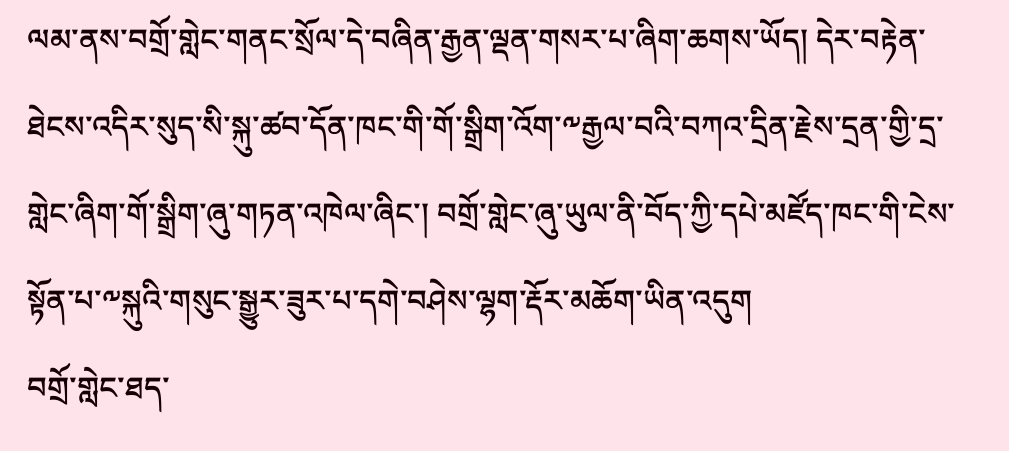ལམ་ནས་བགྲོ་གླེང་གནང་སྲོལ་དེ་བཞིན་རྒྱན་ལྡན་གསར་པ་ཞིག་ཆགས་ཡོད། དེར་བརྟེན་ཐེངས་འདིར་སུད་སི་སྐུ་ཚབ་དོན་ཁང་གི་གོ་སྒྲིག་འོག་༸རྒྱལ་བའི་བཀའ་དྲིན་རྗེས་དྲན་གྱི་དྲ་གླེང་ཞིག་གོ་སྒྲིག་ཞུ་གཏན་འཁེལ་ཞིང་། བགྲོ་གླེང་ཞུ་ཡུལ་ནི་བོད་ཀྱི་དཔེ་མཛོད་ཁང་གི་ངེས་སྟོན་པ་༸སྐུའི་གསུང་སྒྱུར་ཟུར་པ་དགེ་བཤེས་ལྷག་རྡོར་མཆོག་ཡིན་འདུག
བགྲོ་གླེང་ཐད་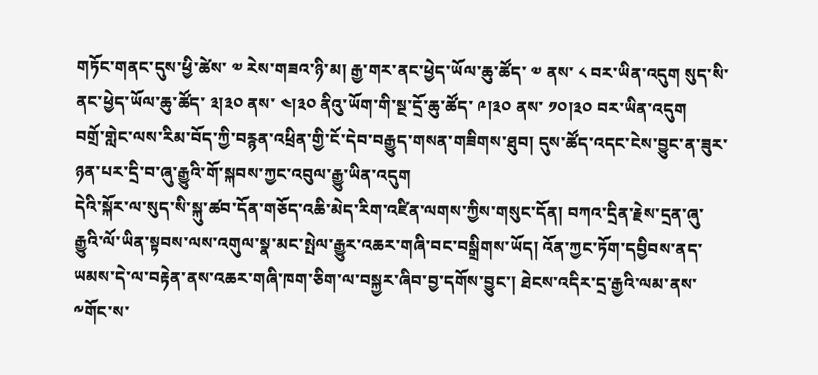གཏོང་གནང་དུས་ཕྱི་ཚེས་ ༧ རེས་གཟའ་ཉི་མ། རྒྱ་གར་ནང་ཕྱེད་ཡོལ་ཆུ་ཚོད་ ༧ ནས་ ༨ བར་ཡིན་འདུག སུད་སི་ནང་ཕྱེད་ཡོལ་ཆུ་ཚོད་ ༣།༣༠ ནས་ ༤།༣༠ ནིའུ་ཡོག་གི་སྔ་དྲོ་ཆུ་ཚོད་ ༩།༣༠ ནས་ ༡༠།༣༠ བར་ཡིན་འདུག
བགྲོ་གླེང་ལས་རིམ་བོད་ཀྱི་བརྙན་འཕྲིན་གྱི་ངོ་དེབ་བརྒྱུད་གསན་གཟིགས་ཐུབ། དུས་ཚོད་འདང་ངེས་བྱུང་ན་ཟུར་ཉན་པར་དྲི་བ་ཞུ་རྒྱུའི་གོ་སྐབས་ཀྱང་འབུལ་རྒྱུ་ཡིན་འདུག
དེའི་སྐོར་ལ་སུད་སི་སྐུ་ཚབ་དོན་གཅོད་འཆི་མེད་རིག་འཛིན་ལགས་ཀྱིས་གསུང་དོན། བཀའ་དྲིན་རྗེས་དྲན་ཞུ་རྒྱུའི་ལོ་ཡིན་སྟབས་ལས་འགུལ་སྣ་མང་སྤེལ་རྒྱུར་འཆར་གཞི་བང་བསྒྲིགས་ཡོད། འོན་ཀྱང་ཏོག་དབྱིབས་ནད་ཡམས་དེ་ལ་བརྟེན་ནས་འཆར་གཞི་ཁག་ཅིག་ལ་བསྐྱར་ཞིབ་བྱ་དགོས་བྱུང་། ཐེངས་འདིར་དྲ་རྒྱའི་ལམ་ནས་༸གོང་ས་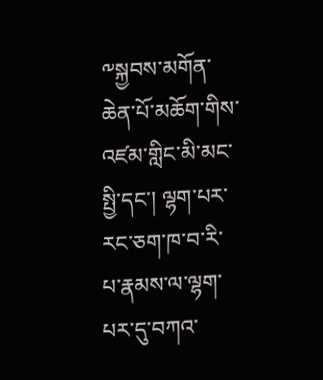༸སྐྱབས་མགོན་ཆེན་པོ་མཆོག་གིས་འཛམ་གླིང་མི་མང་སྤྱི་དང་། ལྷག་པར་རང་ཅག་ཁ་བ་རི་པ་རྣམས་ལ་ལྷག་པར་དུ་བཀའ་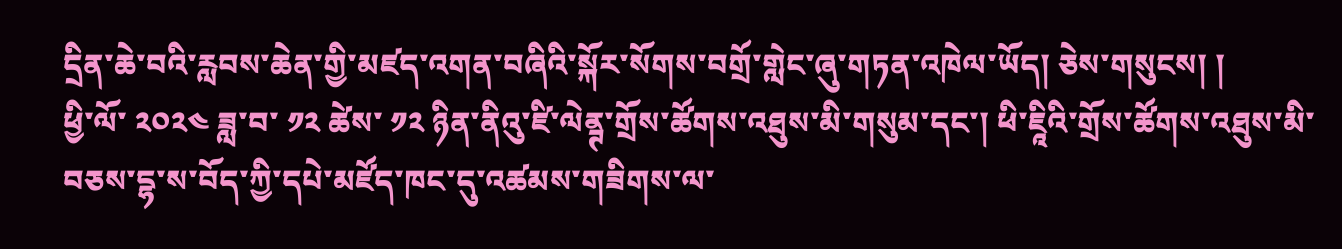དྲིན་ཆེ་བའི་རླབས་ཆེན་གྱི་མཛད་འགན་བཞིའི་སྐོར་སོགས་བགྲོ་གླེང་ཞུ་གཏན་འཁེལ་ཡོད། ཅེས་གསུངས། །
ཕྱི་ལོ་ ༢༠༢༤ ཟླ་བ་ ༡༢ ཚེས་ ༡༢ ཉིན་ནིའུ་ཛི་ལེནྚ་གྲོས་ཚོགས་འཐུས་མི་གསུམ་དང་། ཕི་ཇཱིའི་གྲོས་ཚོགས་འཐུས་མི་བཅས་དྷ་ས་བོད་ཀྱི་དཔེ་མཛོད་ཁང་དུ་འཚམས་གཟིགས་ལ་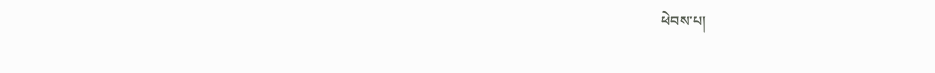ཕེབས་པ།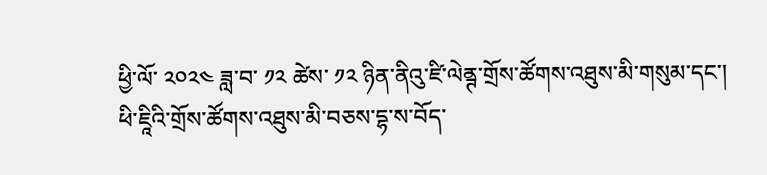ཕྱི་ལོ་ ༢༠༢༤ ཟླ་བ་ ༡༢ ཚེས་ ༡༢ ཉིན་ནིའུ་ཛི་ལེནྚ་གྲོས་ཚོགས་འཐུས་མི་གསུམ་དང་། ཕི་ཇཱིའི་གྲོས་ཚོགས་འཐུས་མི་བཅས་དྷ་ས་བོད་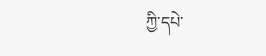ཀྱི་དཔེ་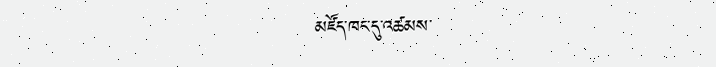མཛོད་ཁང་དུ་འཚམས་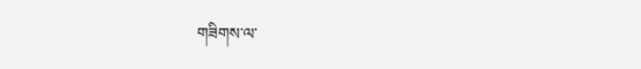གཟིགས་ལ་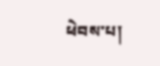ཕེབས་པ།